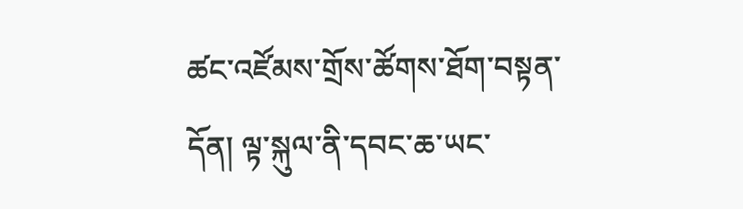ཚང་འཛོམས་གྲོས་ཚོགས་ཐོག་བསྟན་དོན། ལྟ་སྐུལ་ནི་དབང་ཆ་ཡང་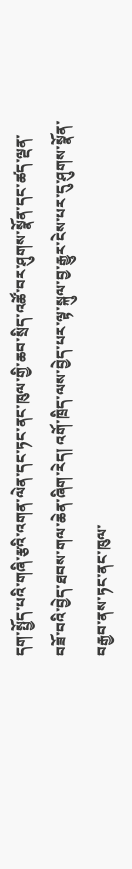དག་སྤྱོད་པའི་གཞི་རྩའི་འགན་ལེན་དང་ཏང་ནང་ཁུལ་གྱི་ཆབ་སྲིད་འཚོ་བར་ཤུགས་སྣོན་དང་ཚད་ལྡན་བཟོ་བའི་བྱེད་ཐབས་གལ་ཆེན་ཞིག་རེད། འགོ་ཁྲིད་ལས་བྱེད་པར་ལྟ་སྐུལ་བྱ་རྒྱུར་ངེས་པར་དུ་ཤུགས་སྣོན་བརྒྱབ་ནས་ཏང་ནང་ཁུལ་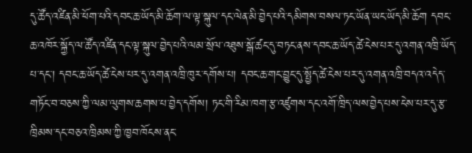དུ་ཚོད་འཛིན་མི་ཕོག་པའི་དབང་ཆ་ཡོད་མི་ཆོག་ལ་ལྟ་སྐུལ་དང་ལེན་མི་བྱེད་པའི་དམིགས་བསལ་ཏང་ཡོན་ཡང་ཡོད་མི་ཆོག དབང་ཆ་འཁོར་སྐྱོད་ལ་ཚོད་འཛིན་དང་ལྟ་སྐུལ་བྱེད་པའི་ལམ་སྲོལ་འཐུས་སྒོ་ཚང་དུ་བཏང་ནས་དབང་ཆ་ཡོད་ཚེ་ངེས་པར་དུ་འགན་འཁྲི་ཡོད་པ་དང་། དབང་ཆ་ཡོད་ཚེ་ངེས་པར་དུ་འགན་འཁྲི་ཁུར་དགོས་པ། དབང་ཆ་གང་བྱུང་དུ་སྤྱོད་ཚེ་ངེས་པར་དུ་འགན་འཁྲི་བདའ་འདེད་གཏོང་བ་བཅས་ཀྱི་ལམ་ལུགས་ཆགས་པ་བྱེད་དགོས། ཏང་གི་རིམ་ཁག་རྩ་འཛུགས་དང་འགོ་ཁྲིད་ལས་བྱེད་པས་ངེས་པར་དུ་རྩ་ཁྲིམས་དང་བཅའ་ཁྲིམས་ཀྱི་ཁྱབ་ཁོངས་ནང་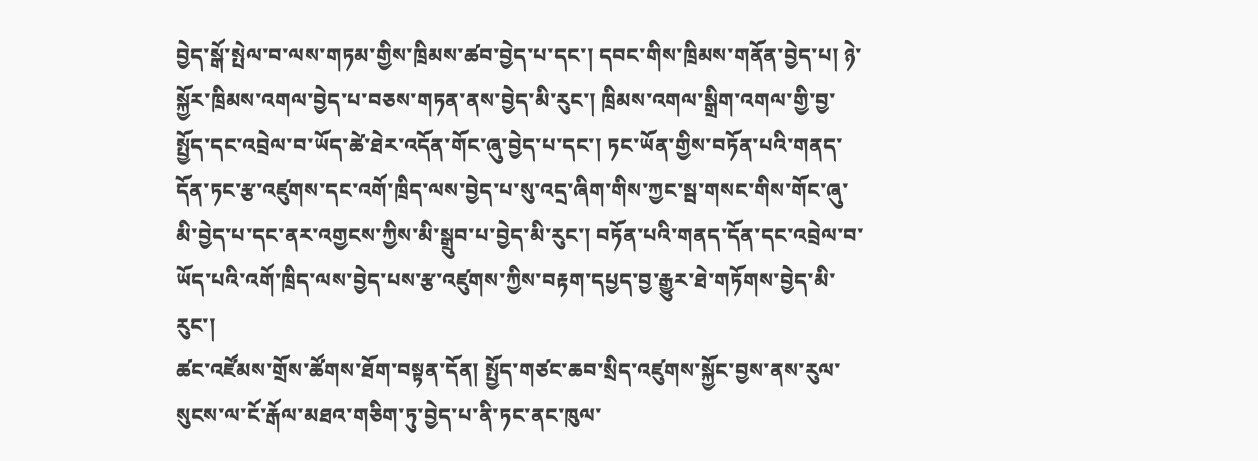བྱེད་སྒོ་སྤེལ་བ་ལས་གཏམ་གྱིས་ཁྲིམས་ཚབ་བྱེད་པ་དང་། དབང་གིས་ཁྲིམས་གནོན་བྱེད་པ། ཉེ་སྐྱོར་ཁྲིམས་འགལ་བྱེད་པ་བཅས་གཏན་ནས་བྱེད་མི་རུང་། ཁྲིམས་འགལ་སྒྲིག་འགལ་གྱི་བྱ་སྤྱོད་དང་འབྲེལ་བ་ཡོད་ཚེ་ཐེར་འདོན་གོང་ཞུ་བྱེད་པ་དང་། ཏང་ཡོན་གྱིས་བཏོན་པའི་གནད་དོན་ཏང་རྩ་འཛུགས་དང་འགོ་ཁྲིད་ལས་བྱེད་པ་སུ་འདྲ་ཞིག་གིས་ཀྱང་སྦ་གསང་གིས་གོང་ཞུ་མི་བྱེད་པ་དང་ནར་འགྱངས་ཀྱིས་མི་སྒྲུབ་པ་བྱེད་མི་རུང་། བཏོན་པའི་གནད་དོན་དང་འབྲེལ་བ་ཡོད་པའི་འགོ་ཁྲིད་ལས་བྱེད་པས་རྩ་འཛུགས་ཀྱིས་བརྟག་དཔྱད་བྱ་རྒྱུར་ཐེ་གཏོགས་བྱེད་མི་རུང་།
ཚང་འཛོམས་གྲོས་ཚོགས་ཐོག་བསྟན་དོན། སྤྱོད་གཙང་ཆབ་སྲིད་འཛུགས་སྐྱོང་བྱས་ནས་རུལ་སུངས་ལ་ངོ་རྒོལ་མཐའ་གཅིག་ཏུ་བྱེད་པ་ནི་ཏང་ནང་ཁུལ་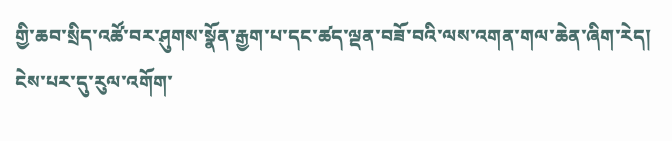གྱི་ཆབ་སྲིད་འཚོ་བར་ཤུགས་སྣོན་རྒྱག་པ་དང་ཚད་ལྡན་བཟོ་བའི་ལས་འགན་གལ་ཆེན་ཞིག་རེད། ངེས་པར་དུ་རུལ་འགོག་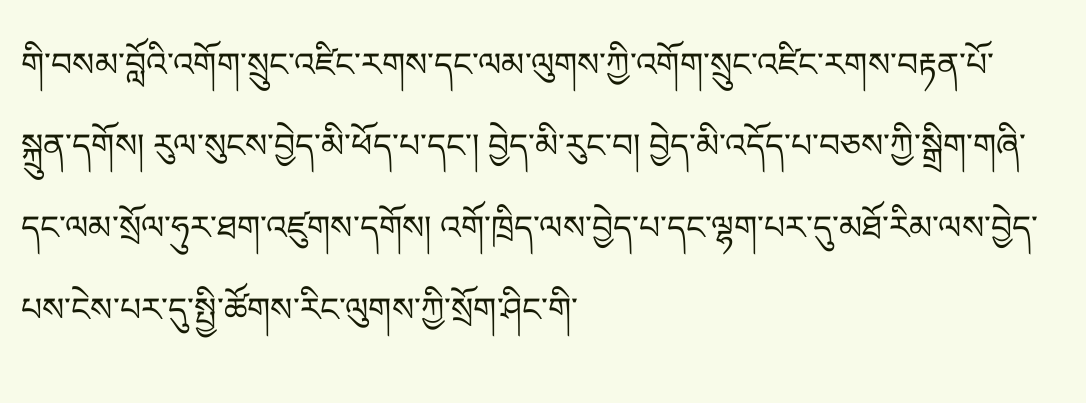གི་བསམ་བློའི་འགོག་སྲུང་འཛིང་རགས་དང་ལམ་ལུགས་ཀྱི་འགོག་སྲུང་འཛིང་རགས་བརྟན་པོ་སྐྲུན་དགོས། རུལ་སུངས་བྱེད་མི་ཕོད་པ་དང་། བྱེད་མི་རུང་བ། བྱེད་མི་འདོད་པ་བཅས་ཀྱི་སྒྲིག་གཞི་དང་ལམ་སྲོལ་ཧུར་ཐག་འཛུགས་དགོས། འགོ་ཁྲིད་ལས་བྱེད་པ་དང་ལྷག་པར་དུ་མཐོ་རིམ་ལས་བྱེད་པས་ངེས་པར་དུ་སྤྱི་ཚོགས་རིང་ལུགས་ཀྱི་སྲོག་ཤིང་གི་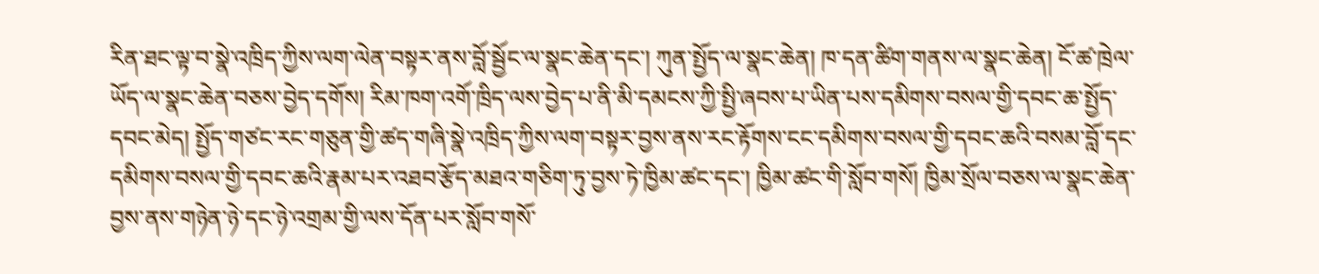རིན་ཐང་ལྟ་བ་སྣེ་འཁྲིད་ཀྱིས་ལག་ལེན་བསྟར་ནས་བློ་སྦྱོང་ལ་སྣང་ཆེན་དང་། ཀུན་སྤྱོད་ལ་སྣང་ཆེན། ཁ་དན་ཚིག་གནས་ལ་སྣང་ཆེན། ངོ་ཚ་ཁྲེལ་ཡོད་ལ་སྣང་ཆེན་བཅས་བྱེད་དགོས། རིམ་ཁག་འགོ་ཁྲིད་ལས་བྱེད་པ་ནི་མི་དམངས་ཀྱི་སྤྱི་ཞབས་པ་ཡིན་པས་དམིགས་བསལ་གྱི་དབང་ཆ་སྤྱོད་དབང་མེད། སྤྱོད་གཙང་རང་གཅུན་གྱི་ཚད་གཞི་སྣེ་འཁྲིད་ཀྱིས་ལག་བསྟར་བྱས་ནས་རང་རྟོགས་ངང་དམིགས་བསལ་གྱི་དབང་ཆའི་བསམ་བློ་དང་དམིགས་བསལ་གྱི་དབང་ཆའི་རྣམ་པར་འཐབ་རྩོད་མཐའ་གཅིག་ཏུ་བྱས་ཏེ་ཁྱིམ་ཚང་དང་། ཁྱིམ་ཚང་གི་སློབ་གསོ། ཁྱིམ་སྲོལ་བཅས་ལ་སྣང་ཆེན་བྱས་ནས་གཉེན་ཉེ་དང་ཉེ་འགྲམ་གྱི་ལས་དོན་པར་སློབ་གསོ་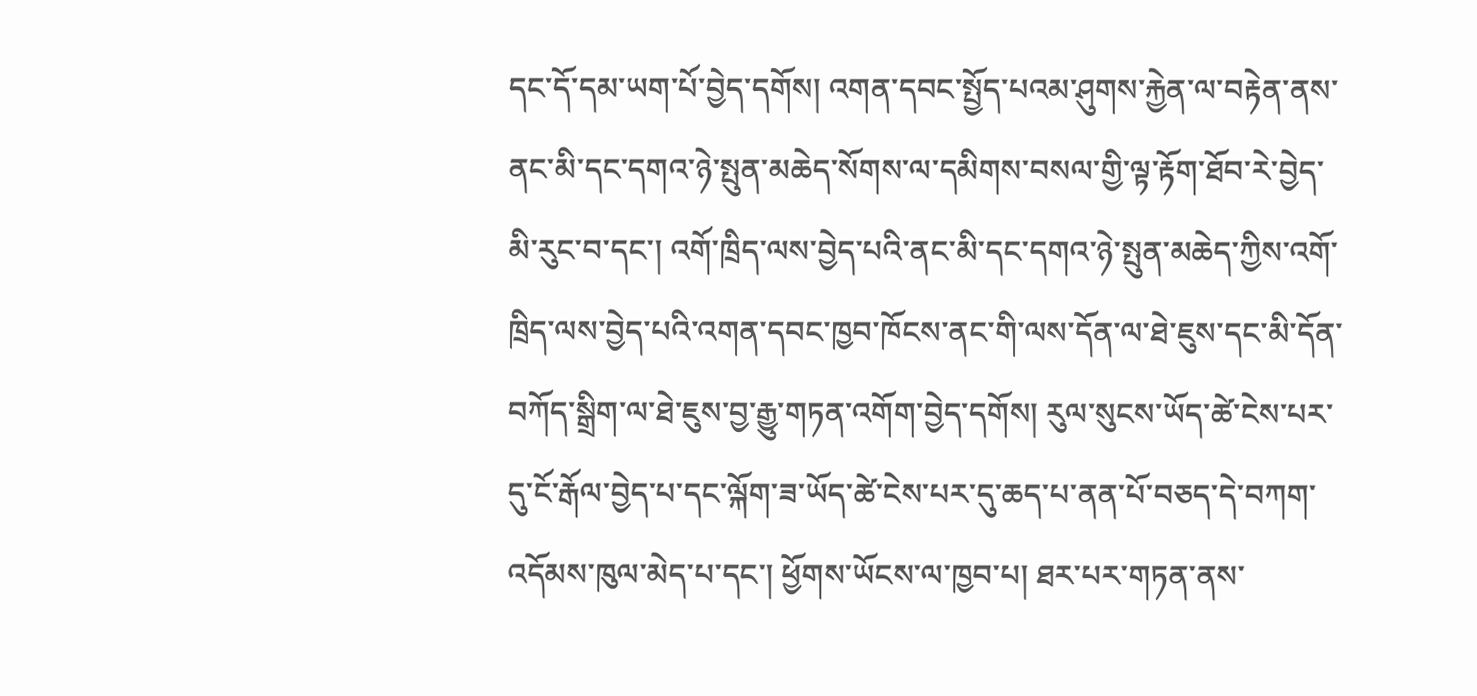དང་དོ་དམ་ཡག་པོ་བྱེད་དགོས། འགན་དབང་སྤྱོད་པའམ་ཤུགས་རྐྱེན་ལ་བརྟེན་ནས་ནང་མི་དང་དགའ་ཉེ་སྤུན་མཆེད་སོགས་ལ་དམིགས་བསལ་གྱི་ལྟ་རྟོག་ཐོབ་རེ་བྱེད་མི་རུང་བ་དང་། འགོ་ཁྲིད་ལས་བྱེད་པའི་ནང་མི་དང་དགའ་ཉེ་སྤུན་མཆེད་ཀྱིས་འགོ་ཁྲིད་ལས་བྱེད་པའི་འགན་དབང་ཁྱབ་ཁོངས་ནང་གི་ལས་དོན་ལ་ཐེ་ཇུས་དང་མི་དོན་བཀོད་སྒྲིག་ལ་ཐེ་ཇུས་བྱ་རྒྱུ་གཏན་འགོག་བྱེད་དགོས། རུལ་སུངས་ཡོད་ཚེ་ངེས་པར་དུ་ངོ་རྒོལ་བྱེད་པ་དང་ལྐོག་ཟ་ཡོད་ཚེ་ངེས་པར་དུ་ཆད་པ་ནན་པོ་བཅད་དེ་བཀག་འདོམས་ཁུལ་མེད་པ་དང་། ཕྱོགས་ཡོངས་ལ་ཁྱབ་པ། ཐར་པར་གཏན་ནས་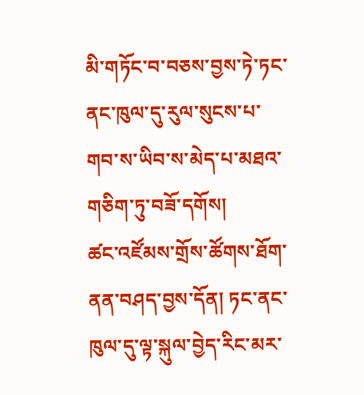མི་གཏོང་བ་བཅས་བྱས་ཏེ་ཏང་ནང་ཁུལ་དུ་རུལ་སུངས་པ་གབ་ས་ཡིབ་ས་མེད་པ་མཐའ་གཅིག་ཏུ་བཟོ་དགོས།
ཚང་འཛོམས་གྲོས་ཚོགས་ཐོག་ནན་བཤད་བྱས་དོན། ཏང་ནང་ཁུལ་དུ་ལྟ་སྐུལ་བྱེད་རིང་མར་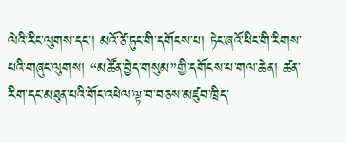ལེའི་རིང་ལུགས་དང་། མའོ་ཙེ་ཏུང་གི་དགོངས་པ། ཏེང་ཞའོ་ཕིང་གི་རིགས་པའི་གཞུང་ལུགས། “མཚོན་བྱེད་གསུམ”གྱི་དགོངས་པ་གལ་ཆེན། ཚན་རིག་དང་མཐུན་པའི་གོང་འཕེལ་ལྟ་བ་བཅས་མཛུབ་ཁྲིད་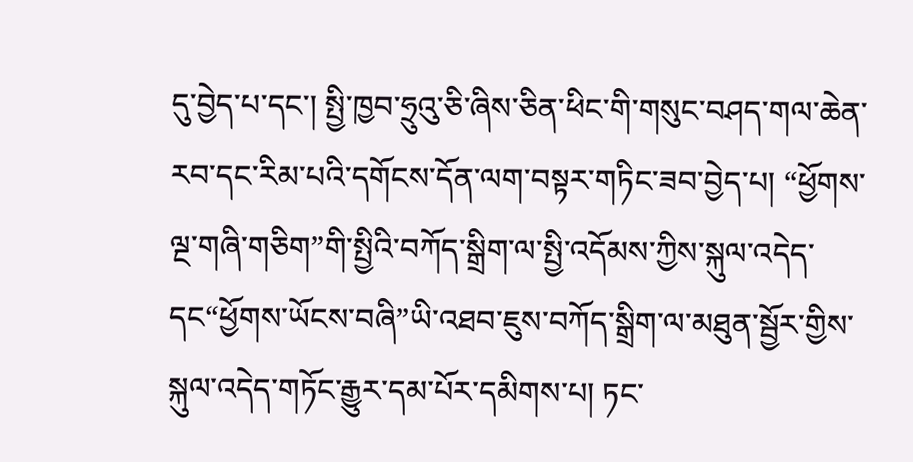དུ་བྱེད་པ་དང་། སྤྱི་ཁྱབ་ཧྲུའུ་ཅི་ཞིས་ཅིན་ཕིང་གི་གསུང་བཤད་གལ་ཆེན་རབ་དང་རིམ་པའི་དགོངས་དོན་ལག་བསྟར་གཏིང་ཟབ་བྱེད་པ། “ཕྱོགས་ལྔ་གཞི་གཅིག”གི་སྤྱིའི་བཀོད་སྒྲིག་ལ་སྤྱི་འདོམས་ཀྱིས་སྐུལ་འདེད་དང“ཕྱོགས་ཡོངས་བཞི”ཡི་འཐབ་ཇུས་བཀོད་སྒྲིག་ལ་མཐུན་སྦྱོར་གྱིས་སྐུལ་འདེད་གཏོང་རྒྱུར་དམ་པོར་དམིགས་པ། ཏང་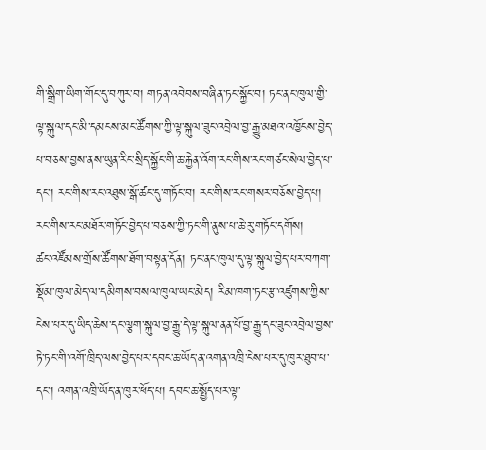གི་སྒྲིག་ཡིག་གོང་དུ་བཀུར་བ། གཏན་འབེབས་བཞིན་ཏང་སྐྱོང་བ། ཏང་ནང་ཁུལ་གྱི་ལྟ་སྐུལ་དང་མི་དམངས་མང་ཚོགས་ཀྱི་ལྟ་སྐུལ་ཟུང་འབྲེལ་བྱ་རྒྱུ་མཐའ་འཁྱོངས་བྱེད་པ་བཅས་བྱས་ནས་ཡུན་རིང་སྲིད་སྐྱོང་གི་ཆ་རྐྱེན་འོག་རང་གིས་རང་གཙང་སེལ་བྱེད་པ་དང་། རང་གིས་རང་འཐུས་སྒོ་ཚང་དུ་གཏོང་བ། རང་གིས་རང་གསར་བཅོས་བྱེད་པ། རང་གིས་རང་མཐོར་གཏོང་བྱེད་པ་བཅས་ཀྱི་ཏང་གི་ནུས་པ་ཆེ་རུ་གཏོང་དགོས།
ཚང་འཛོམས་གྲོས་ཚོགས་ཐོག་བསྟན་དོན། ཏང་ནང་ཁུལ་དུ་ལྟ་སྐུལ་བྱེད་པར་བཀག་སྡོམ་ཁུལ་མེད་ལ་དམིགས་བསལ་ཁུལ་ཡང་མེད། རིམ་ཁག་ཏང་རྩ་འཛུགས་ཀྱིས་ངེས་པར་དུ་ཡིད་ཆེས་དང་ལྕག་སྐུལ་བྱ་རྒྱུ་དེ་ལྟ་སྐུལ་ནན་པོ་བྱ་རྒྱུ་དང་ཟུང་འབྲེལ་བྱས་ཏེ་ཏང་གི་འགོ་ཁྲིད་ལས་བྱེད་པར་དབང་ཆ་ཡོད་ན་འགན་འཁྲི་ངེས་པར་དུ་ཁུར་ཐུབ་པ་དང་། འགན་འཁྲི་ཡོད་ན་ཁུར་ཕོད་པ། དབང་ཆ་སྤྱོད་པར་ལྟ་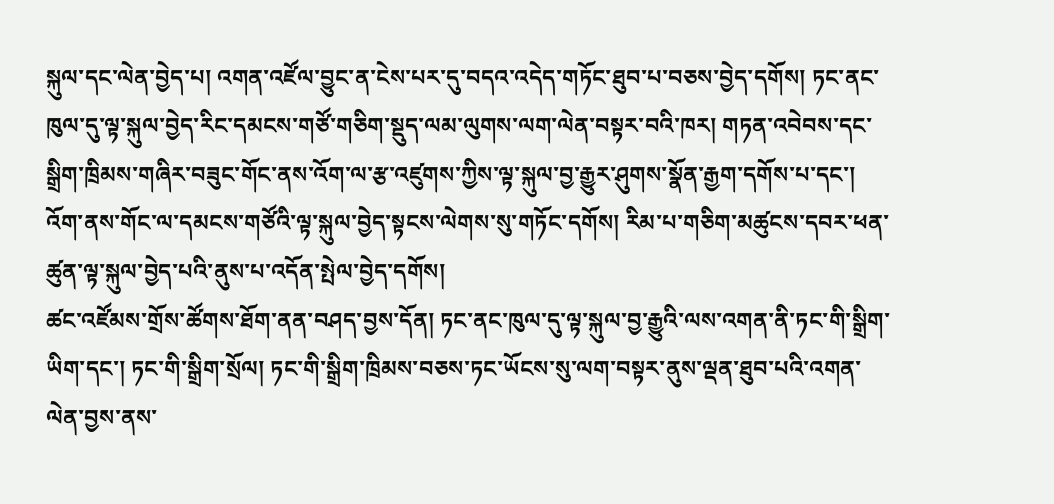སྐུལ་དང་ལེན་བྱེད་པ། འགན་འཛོལ་བྱུང་ན་ངེས་པར་དུ་བདའ་འདེད་གཏོང་ཐུབ་པ་བཅས་བྱེད་དགོས། ཏང་ནང་ཁུལ་དུ་ལྟ་སྐུལ་བྱེད་རིང་དམངས་གཙོ་གཅིག་སྡུད་ལམ་ལུགས་ལག་ལེན་བསྟར་བའི་ཁར། གཏན་འབེབས་དང་སྒྲིག་ཁྲིམས་གཞིར་བཟུང་གོང་ནས་འོག་ལ་རྩ་འཛུགས་ཀྱིས་ལྟ་སྐུལ་བྱ་རྒྱུར་ཤུགས་སྣོན་རྒྱག་དགོས་པ་དང་། འོག་ནས་གོང་ལ་དམངས་གཙོའི་ལྟ་སྐུལ་བྱེད་སྟངས་ལེགས་སུ་གཏོང་དགོས། རིམ་པ་གཅིག་མཚུངས་དབར་ཕན་ཚུན་ལྟ་སྐུལ་བྱེད་པའི་ནུས་པ་འདོན་སྤེལ་བྱེད་དགོས།
ཚང་འཛོམས་གྲོས་ཚོགས་ཐོག་ནན་བཤད་བྱས་དོན། ཏང་ནང་ཁུལ་དུ་ལྟ་སྐུལ་བྱ་རྒྱུའི་ལས་འགན་ནི་ཏང་གི་སྒྲིག་ཡིག་དང་། ཏང་གི་སྒྲིག་སྲོལ། ཏང་གི་སྒྲིག་ཁྲིམས་བཅས་ཏང་ཡོངས་སུ་ལག་བསྟར་ནུས་ལྡན་ཐུབ་པའི་འགན་ལེན་བྱས་ནས་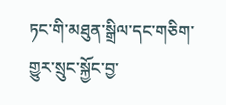ཏང་གི་མཐུན་སྒྲིལ་དང་གཅིག་གྱུར་སྲུང་སྐྱོང་བྱ་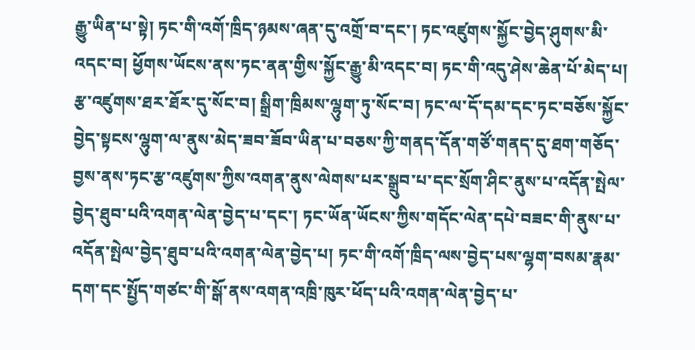རྒྱུ་ཡིན་པ་སྟེ། ཏང་གི་འགོ་ཁྲིད་ཉམས་ཞན་དུ་འགྲོ་བ་དང་། ཏང་འཛུགས་སྐྱོང་བྱེད་ཤུགས་མི་འདང་བ། ཕྱོགས་ཡོངས་ནས་ཏང་ནན་གྱིས་སྐྱོང་རྒྱུ་མི་འདང་བ། ཏང་གི་འདུ་ཤེས་ཆེན་པོ་མེད་པ། རྩ་འཛུགས་ཐར་ཐོར་དུ་སོང་བ། སྒྲིག་ཁྲིམས་ལྷུག་ཏུ་སོང་བ། ཏང་ལ་དོ་དམ་དང་ཏང་བཅོས་སྐྱོང་བྱེད་སྟངས་ལྷུག་ལ་ནུས་མེད་ཟབ་ཟོབ་ཡིན་པ་བཅས་ཀྱི་གནད་དོན་གཙོ་གནད་དུ་ཐག་གཅོད་བྱས་ནས་ཏང་རྩ་འཛུགས་ཀྱིས་འགན་ནུས་ལེགས་པར་སྒྲུབ་པ་དང་སྲོག་ཤིང་ནུས་པ་འདོན་སྤེལ་བྱེད་ཐུབ་པའི་འགན་ལེན་བྱེད་པ་དང་། ཏང་ཡོན་ཡོངས་ཀྱིས་གདོང་ལེན་དཔེ་བཟང་གི་ནུས་པ་འདོན་སྤེལ་བྱེད་ཐུབ་པའི་འགན་ལེན་བྱེད་པ། ཏང་གི་འགོ་ཁྲིད་ལས་བྱེད་པས་ལྷག་བསམ་རྣམ་དག་དང་སྤྱོད་གཙང་གི་སྒོ་ནས་འགན་འཁྲི་ཁུར་ཕོད་པའི་འགན་ལེན་བྱེད་པ་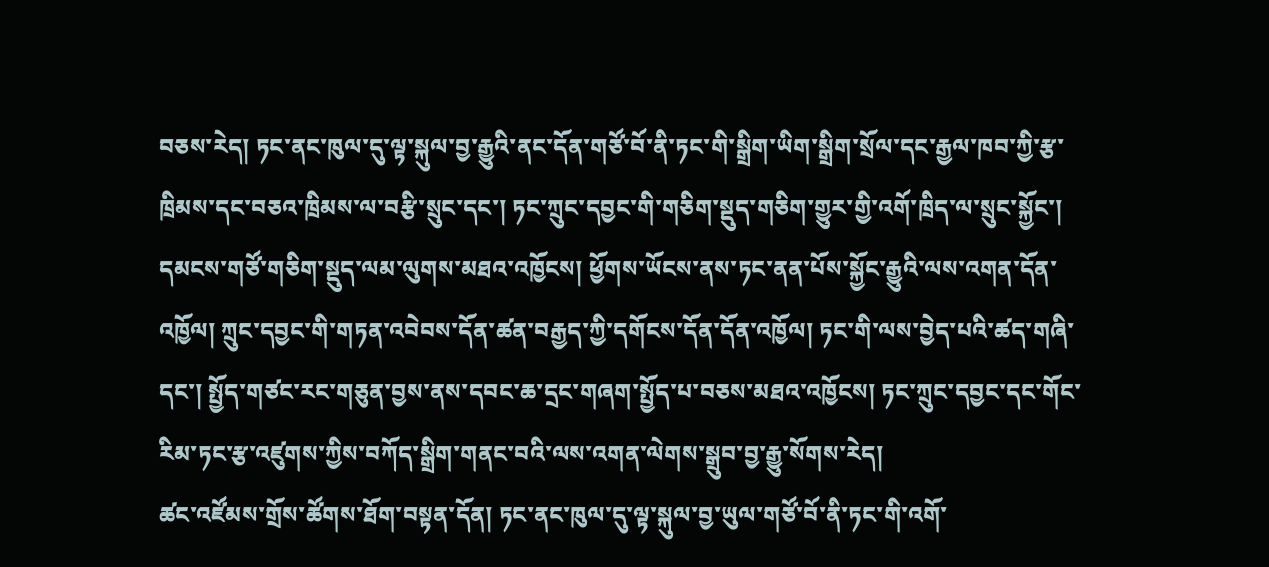བཅས་རེད། ཏང་ནང་ཁུལ་དུ་ལྟ་སྐུལ་བྱ་རྒྱུའི་ནང་དོན་གཙོ་བོ་ནི་ཏང་གི་སྒྲིག་ཡིག་སྒྲིག་སྲོལ་དང་རྒྱལ་ཁབ་ཀྱི་རྩ་ཁྲིམས་དང་བཅའ་ཁྲིམས་ལ་བརྩི་སྲུང་དང་། ཏང་ཀྲུང་དབྱང་གི་གཅིག་སྡུད་གཅིག་གྱུར་གྱི་འགོ་ཁྲིད་ལ་སྲུང་སྐྱོང་། དམངས་གཙོ་གཅིག་སྡུད་ལམ་ལུགས་མཐའ་འཁྱོངས། ཕྱོགས་ཡོངས་ནས་ཏང་ནན་པོས་སྐྱོང་རྒྱུའི་ལས་འགན་དོན་འཁྱོལ། ཀྲུང་དབྱང་གི་གཏན་འབེབས་དོན་ཚན་བརྒྱད་ཀྱི་དགོངས་དོན་དོན་འཁྱོལ། ཏང་གི་ལས་བྱེད་པའི་ཚད་གཞི་དང་། སྤྱོད་གཙང་རང་གཅུན་བྱས་ནས་དབང་ཆ་དྲང་གཞག་སྤྱོད་པ་བཅས་མཐའ་འཁྱོངས། ཏང་ཀྲུང་དབྱང་དང་གོང་རིམ་ཏང་རྩ་འཛུགས་ཀྱིས་བཀོད་སྒྲིག་གནང་བའི་ལས་འགན་ལེགས་སྒྲུབ་བྱ་རྒྱུ་སོགས་རེད།
ཚང་འཛོམས་གྲོས་ཚོགས་ཐོག་བསྟན་དོན། ཏང་ནང་ཁུལ་དུ་ལྟ་སྐུལ་བྱ་ཡུལ་གཙོ་བོ་ནི་ཏང་གི་འགོ་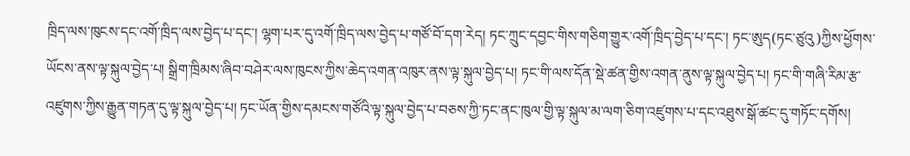ཁྲིད་ལས་ཁུངས་དང་འགོ་ཁྲིད་ལས་བྱེད་པ་དང་། ལྷག་པར་དུ་འགོ་ཁྲིད་ལས་བྱེད་པ་གཙོ་བོ་དག་རེད། ཏང་ཀྲུང་དབྱང་གིས་གཅིག་གྱུར་འགོ་ཁྲིད་བྱེད་པ་དང་། ཏང་ཨུད(ཏང་ཙུའུ)ཀྱིས་ཕྱོགས་ཡོངས་ནས་ལྟ་སྐུལ་བྱེད་པ། སྒྲིག་ཁྲིམས་ཞིབ་བཤེར་ལས་ཁུངས་ཀྱིས་ཆེད་འགན་འཁུར་ནས་ལྟ་སྐུལ་བྱེད་པ། ཏང་གི་ལས་དོན་སྡེ་ཚན་གྱིས་འགན་ནུས་ལྟ་སྐུལ་བྱེད་པ། ཏང་གི་གཞི་རིམ་རྩ་འཛུགས་ཀྱིས་རྒྱུན་གཏན་དུ་ལྟ་སྐུལ་བྱེད་པ། ཏང་ཡོན་གྱིས་དམངས་གཙོའི་ལྟ་སྐུལ་བྱེད་པ་བཅས་ཀྱི་ཏང་ནང་ཁུལ་གྱི་ལྟ་སྐུལ་མ་ལག་ཅིག་འཛུགས་པ་དང་འཐུས་སྒོ་ཚང་དུ་གཏོང་དགོས།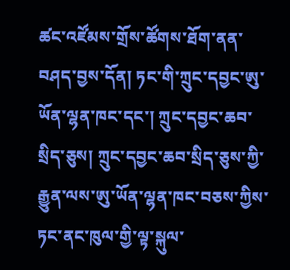ཚང་འཛོམས་གྲོས་ཚོགས་ཐོག་ནན་བཤད་བྱས་དོན། ཏང་གི་ཀྲུང་དབྱང་ཨུ་ཡོན་ལྷན་ཁང་དང་། ཀྲུང་དབྱང་ཆབ་སྲིད་ཅུས། ཀྲུང་དབྱང་ཆབ་སྲིད་ཅུས་ཀྱི་རྒྱུན་ལས་ཨུ་ཡོན་ལྷན་ཁང་བཅས་ཀྱིས་ཏང་ནང་ཁུལ་གྱི་ལྟ་སྐུལ་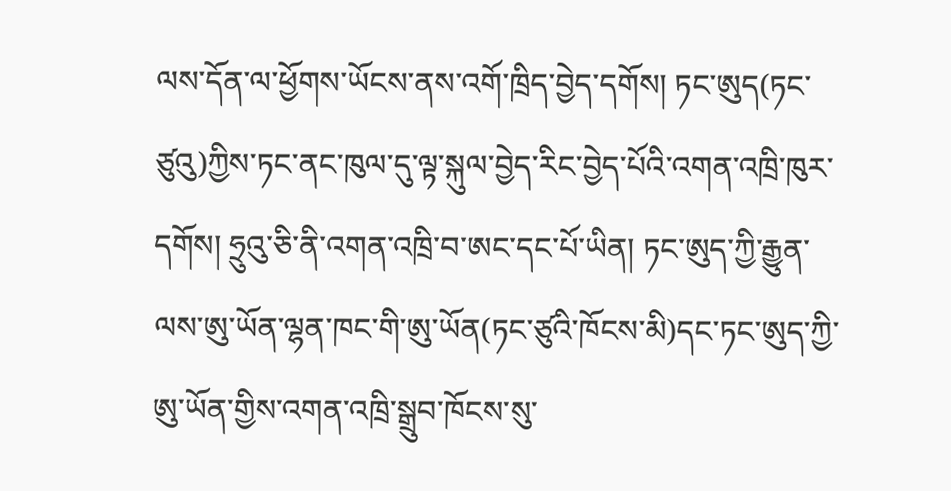ལས་དོན་ལ་ཕྱོགས་ཡོངས་ནས་འགོ་ཁྲིད་བྱེད་དགོས། ཏང་ཨུད(ཏང་ཙུའུ)ཀྱིས་ཏང་ནང་ཁུལ་དུ་ལྟ་སྐུལ་བྱེད་རིང་བྱེད་པོའི་འགན་འཁྲི་ཁུར་དགོས། ཧྲུའུ་ཅི་ནི་འགན་འཁྲི་བ་ཨང་དང་པོ་ཡིན། ཏང་ཨུད་ཀྱི་རྒྱུན་ལས་ཨུ་ཡོན་ལྷན་ཁང་གི་ཨུ་ཡོན(ཏང་ཙུའི་ཁོངས་མི)དང་ཏང་ཨུད་ཀྱི་ཨུ་ཡོན་གྱིས་འགན་འཁྲི་སྒྲུབ་ཁོངས་སུ་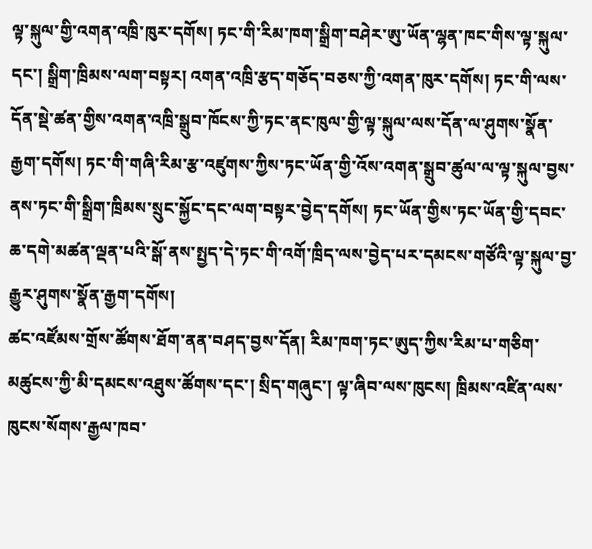ལྟ་སྐུལ་གྱི་འགན་འཁྲི་ཁུར་དགོས། ཏང་གི་རིམ་ཁག་སྒྲིག་བཤེར་ཨུ་ཡོན་ལྷན་ཁང་གིས་ལྟ་སྐུལ་དང་། སྒྲིག་ཁྲིམས་ལག་བསྟར། འགན་འཁྲི་རྩད་གཅོད་བཅས་ཀྱི་འགན་ཁུར་དགོས། ཏང་གི་ལས་དོན་སྡེ་ཚན་གྱིས་འགན་འཁྲི་སྒྲུབ་ཁོངས་ཀྱི་ཏང་ནང་ཁུལ་གྱི་ལྟ་སྐུལ་ལས་དོན་ལ་ཤུགས་སྣོན་རྒྱག་དགོས། ཏང་གི་གཞི་རིམ་རྩ་འཛུགས་ཀྱིས་ཏང་ཡོན་གྱི་འོས་འགན་སྒྲུབ་ཚུལ་ལ་ལྟ་སྐུལ་བྱས་ནས་ཏང་གི་སྒྲིག་ཁྲིམས་སྲུང་སྐྱོང་དང་ལག་བསྟར་བྱེད་དགོས། ཏང་ཡོན་གྱིས་ཏང་ཡོན་གྱི་དབང་ཆ་དགེ་མཚན་ལྡན་པའི་སྒོ་ནས་སྤྱད་དེ་ཏང་གི་འགོ་ཁྲིད་ལས་བྱེད་པར་དམངས་གཙོའི་ལྟ་སྐུལ་བྱ་རྒྱུར་ཤུགས་སྣོན་རྒྱག་དགོས།
ཚང་འཛོམས་གྲོས་ཚོགས་ཐོག་ནན་བཤད་བྱས་དོན། རིམ་ཁག་ཏང་ཨུད་ཀྱིས་རིམ་པ་གཅིག་མཚུངས་ཀྱི་མི་དམངས་འཐུས་ཚོགས་དང་། སྲིད་གཞུང་། ལྟ་ཞིབ་ལས་ཁུངས། ཁྲིམས་འཛིན་ལས་ཁུངས་སོགས་རྒྱལ་ཁབ་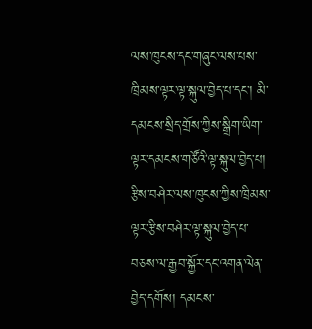ལས་ཁུངས་དང་གཞུང་ལས་པས་ཁྲིམས་ལྟར་ལྟ་སྐུལ་བྱེད་པ་དང་། མི་དམངས་སྲིད་གྲོས་ཀྱིས་སྒྲིག་ཡིག་ལྟར་དམངས་གཙོའི་ལྟ་སྐུལ་བྱེད་པ། རྩིས་བཤེར་ལས་ཁུངས་ཀྱིས་ཁྲིམས་ལྟར་རྩིས་བཤེར་ལྟ་སྐུལ་བྱེད་པ་བཅས་ལ་རྒྱབ་སྐྱོར་དང་འགན་ལེན་བྱེད་དགོས། དམངས་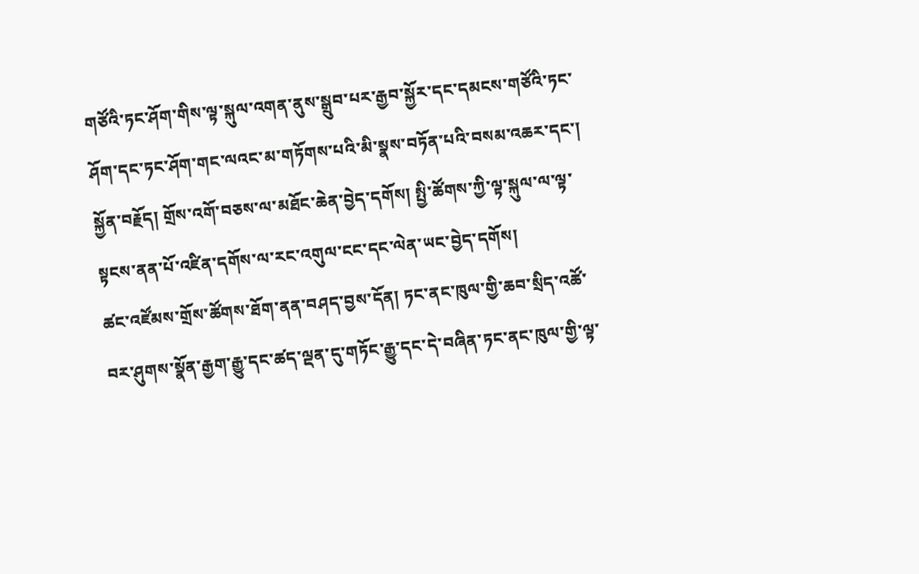གཙོའི་ཏང་ཤོག་གིས་ལྟ་སྐུལ་འགན་ནུས་སྒྲུབ་པར་རྒྱབ་སྐྱོར་དང་དམངས་གཙོའི་ཏང་ཤོག་དང་ཏང་ཤོག་གང་ལའང་མ་གཏོགས་པའི་མི་སྣས་བཏོན་པའི་བསམ་འཆར་དང་། སྐྱོན་བརྗོད། གྲོས་འགོ་བཅས་ལ་མཐོང་ཆེན་བྱེད་དགོས། སྤྱི་ཚོགས་ཀྱི་ལྟ་སྐུལ་ལ་ལྟ་སྟངས་ནན་པོ་འཛིན་དགོས་ལ་རང་འགུལ་ངང་དང་ལེན་ཡང་བྱེད་དགོས།
ཚང་འཛོམས་གྲོས་ཚོགས་ཐོག་ནན་བཤད་བྱས་དོན། ཏང་ནང་ཁུལ་གྱི་ཆབ་སྲིད་འཚོ་བར་ཤུགས་སྣོན་རྒྱག་རྒྱུ་དང་ཚད་ལྡན་དུ་གཏོང་རྒྱུ་དང་དེ་བཞིན་ཏང་ནང་ཁུལ་གྱི་ལྟ་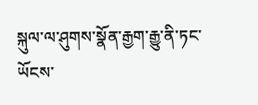སྐུལ་ལ་ཤུགས་སྣོན་རྒྱག་རྒྱུ་ནི་ཏང་ཡོངས་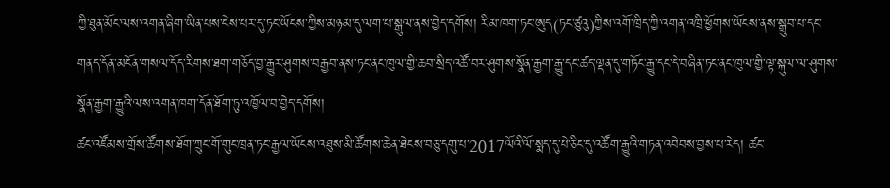ཀྱི་ཐུན་མོང་ལས་འགན་ཞིག་ཡིན་པས་ངེས་པར་དུ་ཏང་ཡོངས་ཀྱིས་མཉམ་དུ་ལག་པ་སྒུལ་ནས་བྱེད་དགོས། རིམ་ཁག་ཏང་ཨུད(ཏང་ཙུའུ)ཀྱིས་འགོ་ཁྲིད་ཀྱི་འགན་འཁྲི་ཕྱོགས་ཡོངས་ནས་སྒྲུབ་པ་དང་གནད་དོན་མངོན་གསལ་དོད་རིགས་ཐག་གཅོད་བྱ་རྒྱུར་ཤུགས་བརྒྱབ་ནས་ཏང་ནང་ཁུལ་གྱི་ཆབ་སྲིད་འཚོ་བར་ཤུགས་སྣོན་རྒྱག་རྒྱུ་དང་ཚད་ལྡན་དུ་གཏོང་རྒྱུ་དང་དེ་བཞིན་ཏང་ནང་ཁུལ་གྱི་ལྟ་སྐུལ་ལ་ཤུགས་སྣོན་རྒྱག་རྒྱུའི་ལས་འགན་ཁག་དོན་ཐོག་ཏུ་འཁྱོལ་བ་བྱེད་དགོས།
ཚང་འཛོམས་གྲོས་ཚོགས་ཐོག་ཀྲུང་གོ་གུང་ཁྲན་ཏང་རྒྱལ་ཡོངས་འཐུས་མི་ཚོགས་ཆེན་ཐེངས་བཅུ་དགུ་པ་2017ལོའི་ལོ་སྨད་དུ་པེ་ཅིང་དུ་འཚོག་རྒྱུའི་གཏན་འབེབས་བྱས་པ་རེད། ཚང་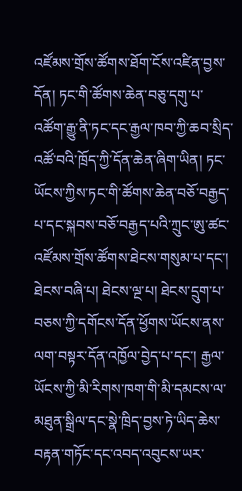འཛོམས་གྲོས་ཚོགས་ཐོག་ངོས་འཛིན་བྱས་དོན། ཏང་གི་ཚོགས་ཆེན་བཅུ་དགུ་པ་འཚོག་རྒྱུ་ནི་ཏང་དང་རྒྱལ་ཁབ་ཀྱི་ཆབ་སྲིད་འཚོ་བའི་ཁྲོད་ཀྱི་དོན་ཆེན་ཞིག་ཡིན། ཏང་ཡོངས་ཀྱིས་ཏང་གི་ཚོགས་ཆེན་བཅོ་བརྒྱད་པ་དང་སྐབས་བཅོ་བརྒྱད་པའི་ཀྲུང་ཨུ་ཚང་འཛོམས་གྲོས་ཚོགས་ཐེངས་གསུམ་པ་དང་། ཐེངས་བཞི་པ། ཐེངས་ལྔ་པ། ཐེངས་དྲུག་པ་བཅས་ཀྱི་དགོངས་དོན་ཕྱོགས་ཡོངས་ནས་ལག་བསྟར་དོན་འཁྱོལ་བྱེད་པ་དང་། རྒྱལ་ཡོངས་ཀྱི་མི་རིགས་ཁག་གི་མི་དམངས་ལ་མཐུན་སྒྲིལ་དང་སྣེ་ཁྲིད་བྱས་ཏེ་ཡིད་ཆེས་བརྟན་གཏོང་དང་འབད་འབུངས་ཡར་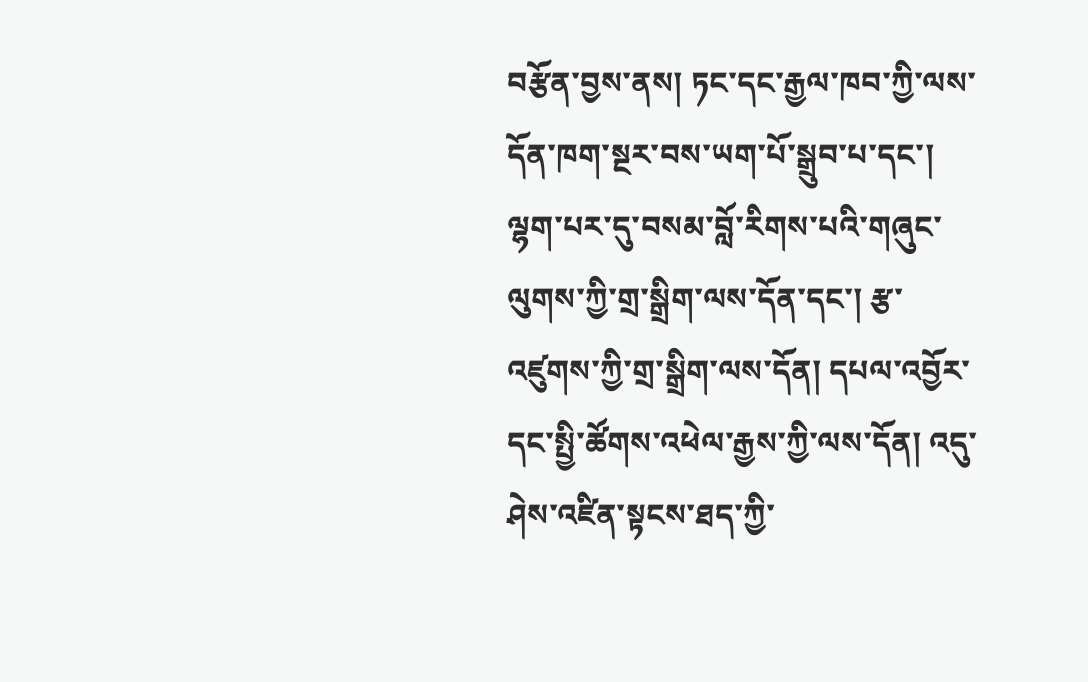བརྩོན་བྱས་ནས། ཏང་དང་རྒྱལ་ཁབ་ཀྱི་ལས་དོན་ཁག་སྔར་བས་ཡག་པོ་སྒྲུབ་པ་དང་། ལྷག་པར་དུ་བསམ་བློ་རིགས་པའི་གཞུང་ལུགས་ཀྱི་གྲ་སྒྲིག་ལས་དོན་དང་། རྩ་འཛུགས་ཀྱི་གྲ་སྒྲིག་ལས་དོན། དཔལ་འབྱོར་དང་སྤྱི་ཚོགས་འཕེལ་རྒྱས་ཀྱི་ལས་དོན། འདུ་ཤེས་འཛིན་སྟངས་ཐད་ཀྱི་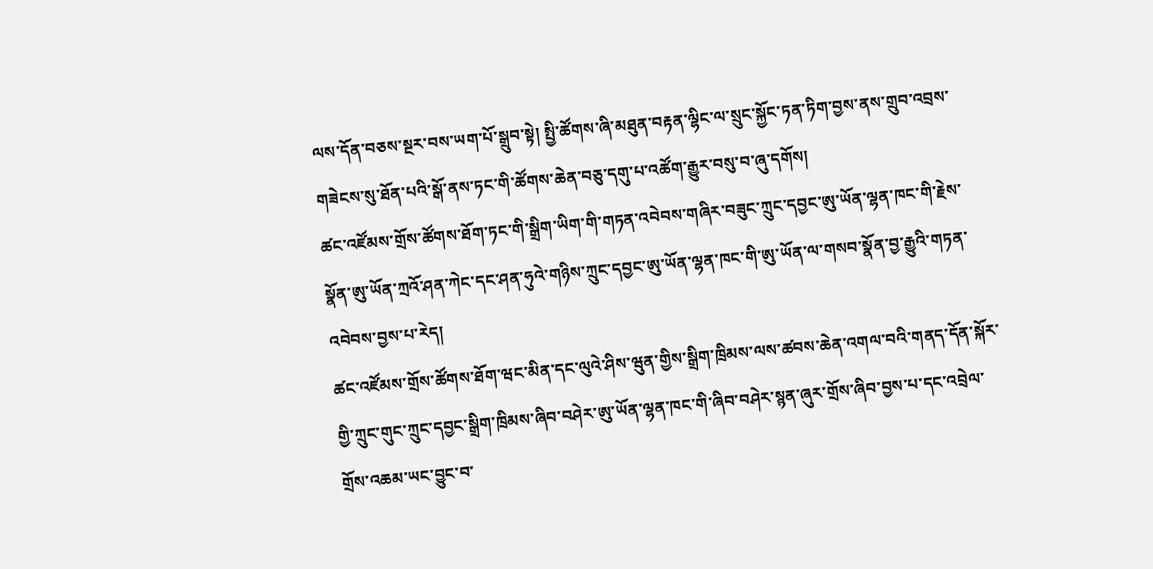ལས་དོན་བཅས་སྔར་བས་ཡག་པོ་སྒྲུབ་སྟེ། སྤྱི་ཚོགས་ཞི་མཐུན་བརྟན་ལྷིང་ལ་སྲུང་སྐྱོང་ཏན་ཏིག་བྱས་ནས་གྲུབ་འབྲས་གཟེངས་སུ་ཐོན་པའི་སྒོ་ནས་ཏང་གི་ཚོགས་ཆེན་བཅུ་དགུ་པ་འཚོག་རྒྱུར་བསུ་བ་ཞུ་དགོས།
ཚང་འཛོམས་གྲོས་ཚོགས་ཐོག་ཏང་གི་སྒྲིག་ཡིག་གི་གཏན་འབེབས་གཞིར་བཟུང་ཀྲུང་དབྱང་ཨུ་ཡོན་ལྷན་ཁང་གི་རྗེས་སྣོན་ཨུ་ཡོན་ཀྲའོ་ཤན་ཀེང་དང་ཤན་ཧུའེ་གཉིས་ཀྲུང་དབྱང་ཨུ་ཡོན་ལྷན་ཁང་གི་ཨུ་ཡོན་ལ་གསབ་སྣོན་བྱ་རྒྱུའི་གཏན་འབེབས་བྱས་པ་རེད།
ཚང་འཛོམས་གྲོས་ཚོགས་ཐོག་ཝང་མིན་དང་ལུའེ་ཤིས་ཝུན་གྱིས་སྒྲིག་ཁྲིམས་ལས་ཚབས་ཆེན་འགལ་བའི་གནད་དོན་སྐོར་གྱི་ཀྲུང་གུང་ཀྲུང་དབྱང་སྒྲིག་ཁྲིམས་ཞིབ་བཤེར་ཨུ་ཡོན་ལྷན་ཁང་གི་ཞིབ་བཤེར་སྙན་ཞུར་གྲོས་ཞིབ་བྱས་པ་དང་འབྲེལ་གྲོས་འཆམ་ཡང་བྱུང་བ་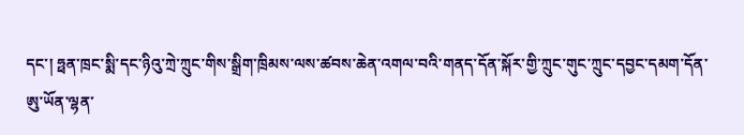དང་། ཧྥན་ཁྲང་སྨི་དང་ཉིའུ་ཀྲེ་ཀྲུང་གིས་སྒྲིག་ཁྲིམས་ལས་ཚབས་ཆེན་འགལ་བའི་གནད་དོན་སྐོར་གྱི་ཀྲུང་གུང་ཀྲུང་དབྱང་དམག་དོན་ཨུ་ཡོན་ལྷན་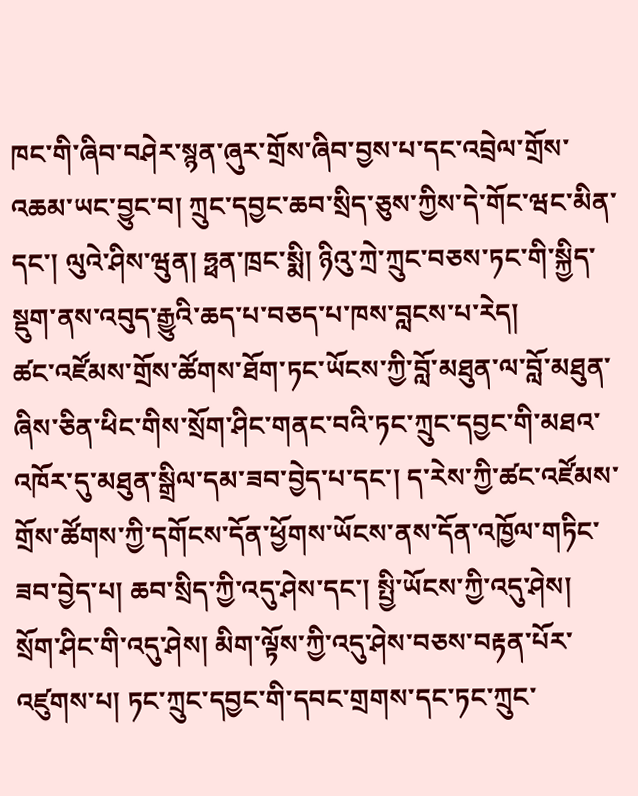ཁང་གི་ཞིབ་བཤེར་སྙན་ཞུར་གྲོས་ཞིབ་བྱས་པ་དང་འབྲེལ་གྲོས་འཆམ་ཡང་བྱུང་བ། ཀྲུང་དབྱང་ཆབ་སྲིད་ཅུས་ཀྱིས་དེ་གོང་ཝང་མིན་དང་། ལུའེ་ཤིས་ཝུན། ཧྥན་ཁྲང་སྨི། ཉིའུ་ཀྲེ་ཀྲུང་བཅས་ཏང་གི་སྐྱིད་སྡུག་ནས་འབུད་རྒྱུའི་ཆད་པ་བཅད་པ་ཁས་བླངས་པ་རེད།
ཚང་འཛོམས་གྲོས་ཚོགས་ཐོག་ཏང་ཡོངས་ཀྱི་བློ་མཐུན་ལ་བློ་མཐུན་ཞིས་ཅིན་ཕིང་གིས་སྲོག་ཤིང་གནང་བའི་ཏང་ཀྲུང་དབྱང་གི་མཐའ་འཁོར་དུ་མཐུན་སྒྲིལ་དམ་ཟབ་བྱེད་པ་དང་། ད་རེས་ཀྱི་ཚང་འཛོམས་གྲོས་ཚོགས་ཀྱི་དགོངས་དོན་ཕྱོགས་ཡོངས་ནས་དོན་འཁྱོལ་གཏིང་ཟབ་བྱེད་པ། ཆབ་སྲིད་ཀྱི་འདུ་ཤེས་དང་། སྤྱི་ཡོངས་ཀྱི་འདུ་ཤེས། སྲོག་ཤིང་གི་འདུ་ཤེས། མིག་ལྟོས་ཀྱི་འདུ་ཤེས་བཅས་བརྟན་པོར་འཛུགས་པ། ཏང་ཀྲུང་དབྱང་གི་དབང་གྲགས་དང་ཏང་ཀྲུང་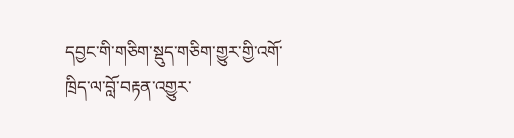དབྱང་གི་གཅིག་སྡུད་གཅིག་གྱུར་གྱི་འགོ་ཁྲིད་ལ་བློ་བརྟན་འགྱུར་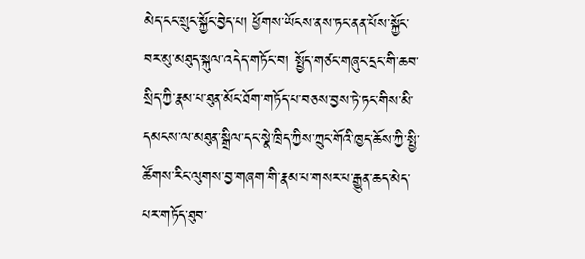མེད་ངང་སྲུང་སྐྱོང་བྱེད་པ། ཕྱོགས་ཡོངས་ནས་ཏང་ནན་པོས་སྐྱོང་བར་མུ་མཐུད་སྐུལ་འདེད་གཏོང་བ། སྤྱོད་གཙང་གཞུང་དྲང་གི་ཆབ་སྲིད་ཀྱི་རྣམ་པ་ཐུན་མོང་ཐོག་གཏོད་པ་བཅས་བྱས་ཏེ་ཏང་གིས་མི་དམངས་ལ་མཐུན་སྒྲིལ་དང་སྣེ་ཁྲིད་ཀྱིས་ཀྲུང་གོའི་ཁྱད་ཆོས་ཀྱི་སྤྱི་ཚོགས་རིང་ལུགས་བྱ་གཞག་གི་རྣམ་པ་གསར་པ་རྒྱུན་ཆད་མེད་པར་གཏོད་ཐུབ་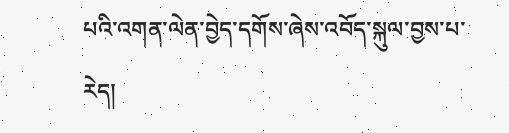པའི་འགན་ལེན་བྱེད་དགོས་ཞེས་འབོད་སྐུལ་བྱས་པ་རེད།